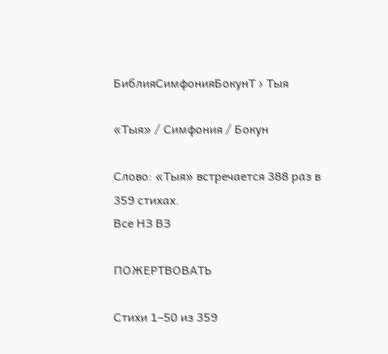БиблияСимфонияБокунТ › Тыя

«Тыя» / Симфония / Бокун

Слово: «Тыя» встречается 388 раз в 359 стихах.
Все НЗ ВЗ

ПОЖЕРТВОВАТЬ

Стихи 1–50 из 359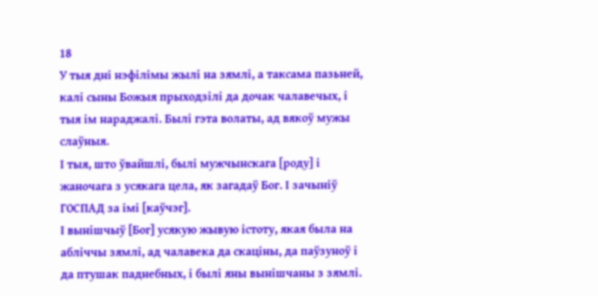18
У тыя дні нэфілімы жылі на зямлі, а таксама пазьней, калі сыны Божыя прыходзілі да дочак чалавечых, і тыя ім нараджалі. Былі гэта волаты, ад вякоў мужы слаўныя.
І тыя, што ўвайшлі, былі мужчынскага [роду] і жаночага з усякага цела, як загадаў Бог. І зачыніў ГОСПАД за імі [каўчэг].
І вынішчыў [Бог] усякую жывую істоту, якая была на абліччы зямлі, ад чалавека да скаціны, да паўзуноў і да птушак паднебных, і былі яны вынішчаны з зямлі.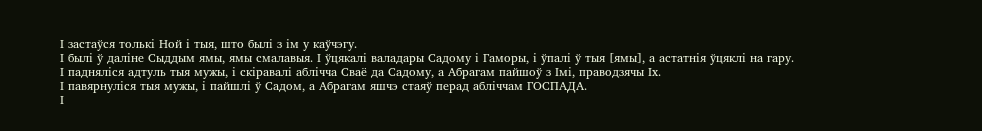І застаўся толькі Ной і тыя, што былі з ім у каўчэгу.
І былі ў даліне Сыддым ямы, ямы смалавыя. І ўцякалі валадары Садому і Гаморы, і ўпалі ў тыя [ямы], а астатнія ўцяклі на гару.
І падняліся адтуль тыя мужы, і скіравалі аблічча Сваё да Садому, а Абрагам пайшоў з Імі, праводзячы Іх.
І павярнуліся тыя мужы, і пайшлі ў Садом, а Абрагам яшчэ стаяў перад абліччам ГОСПАДА.
І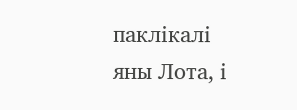паклікалі яны Лота, і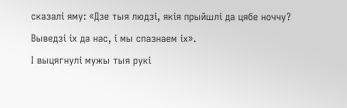сказалі яму: «Дзе тыя людзі, якія прыйшлі да цябе ноччу? Выведзі іх да нас, і мы спазнаем іх».
І выцягнулі мужы тыя рукі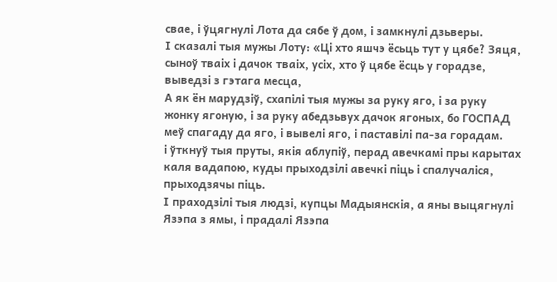свае, і ўцягнулі Лота да сябе ў дом, і замкнулі дзьверы.
І сказалі тыя мужы Лоту: «Ці хто яшчэ ёсьць тут у цябе? Зяця, сыноў тваіх і дачок тваіх, усіх, хто ў цябе ёсць у горадзе, выведзі з гэтага месца,
А як ён марудзіў, схапілі тыя мужы за руку яго, і за руку жонку ягоную, і за руку абедзьвух дачок ягоных, бо ГОСПАД меў спагаду да яго, і вывелі яго, і паставілі па-за горадам.
і ўткнуў тыя пруты, якія аблупіў, перад авечкамі пры карытах каля вадапою, куды прыходзілі авечкі піць і спалучаліся, прыходзячы піць.
І праходзілі тыя людзі, купцы Мадыянскія, а яны выцягнулі Язэпа з ямы, і прадалі Язэпа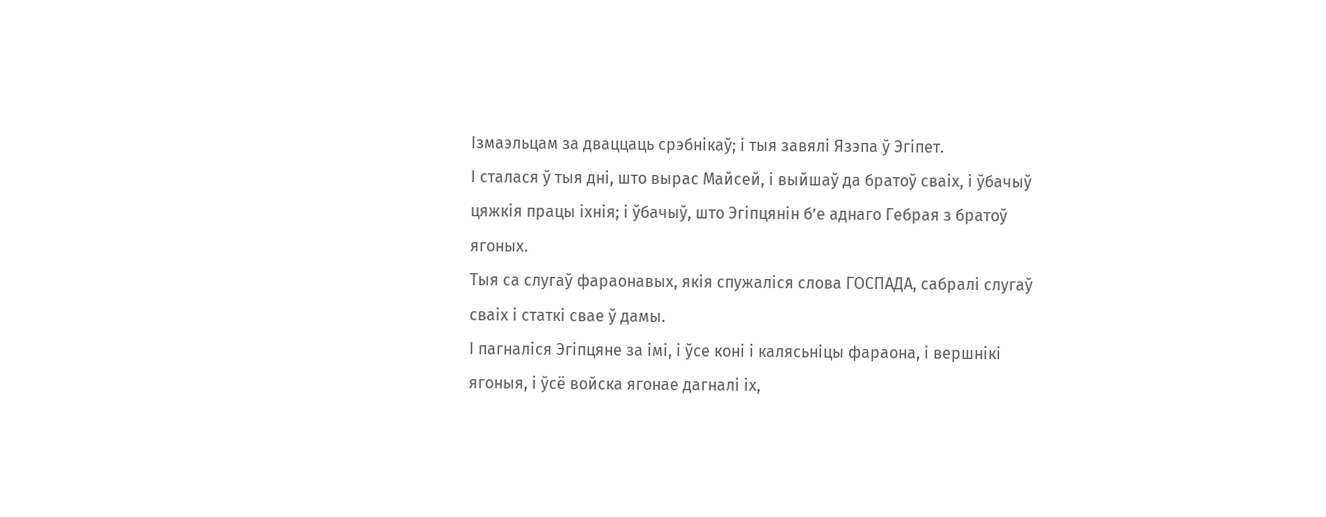Ізмаэльцам за дваццаць срэбнікаў; і тыя завялі Язэпа ў Эгіпет.
І сталася ў тыя дні, што вырас Майсей, і выйшаў да братоў сваіх, і ўбачыў цяжкія працы іхнія; і ўбачыў, што Эгіпцянін б’е аднаго Гебрая з братоў ягоных.
Тыя са слугаў фараонавых, якія спужаліся слова ГОСПАДА, сабралі слугаў сваіх і статкі свае ў дамы.
І пагналіся Эгіпцяне за імі, і ўсе коні і калясьніцы фараона, і вершнікі ягоныя, і ўсё войска ягонае дагналі іх,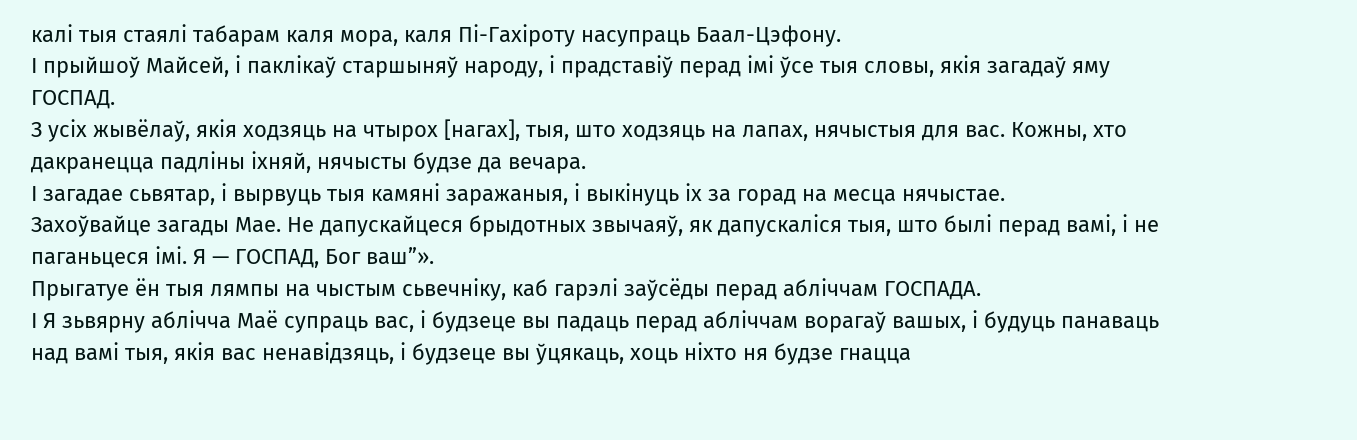калі тыя стаялі табарам каля мора, каля Пі-Гахіроту насупраць Баал-Цэфону.
І прыйшоў Майсей, і паклікаў старшыняў народу, і прадставіў перад імі ўсе тыя словы, якія загадаў яму ГОСПАД.
З усіх жывёлаў, якія ходзяць на чтырох [нагах], тыя, што ходзяць на лапах, нячыстыя для вас. Кожны, хто дакранецца падліны іхняй, нячысты будзе да вечара.
І загадае сьвятар, і вырвуць тыя камяні заражаныя, і выкінуць іх за горад на месца нячыстае.
Захоўвайце загады Мае. Не дапускайцеся брыдотных звычаяў, як дапускаліся тыя, што былі перад вамі, і не паганьцеся імі. Я — ГОСПАД, Бог ваш”».
Прыгатуе ён тыя лямпы на чыстым сьвечніку, каб гарэлі заўсёды перад абліччам ГОСПАДА.
І Я зьвярну аблічча Маё супраць вас, і будзеце вы падаць перад абліччам ворагаў вашых, і будуць панаваць над вамі тыя, якія вас ненавідзяць, і будзеце вы ўцякаць, хоць ніхто ня будзе гнацца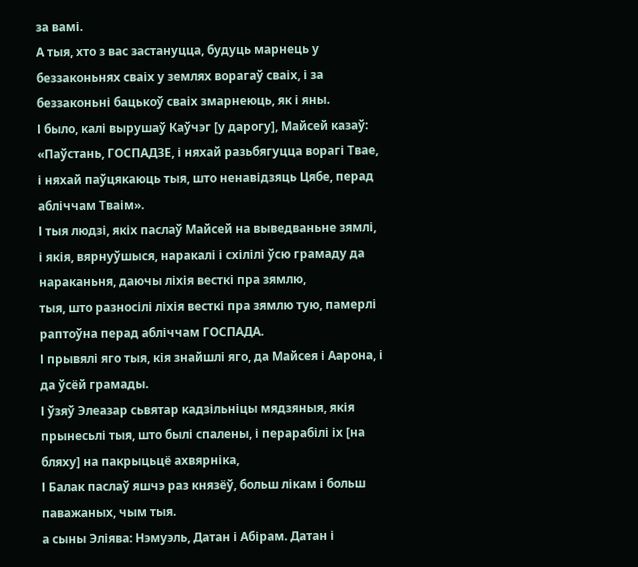за вамі.
А тыя, хто з вас застануцца, будуць марнець у беззаконьнях сваіх у землях ворагаў сваіх, і за беззаконьні бацькоў сваіх змарнеюць, як і яны.
І было, калі вырушаў Каўчэг [у дарогу], Майсей казаў: «Паўстань, ГОСПАДЗЕ, і няхай разьбягуцца ворагі Твае, і няхай паўцякаюць тыя, што ненавідзяць Цябе, перад абліччам Тваім».
І тыя людзі, якіх паслаў Майсей на выведваньне зямлі, і якія, вярнуўшыся, наракалі і схілілі ўсю грамаду да нараканьня, даючы ліхія весткі пра зямлю,
тыя, што разносілі ліхія весткі пра зямлю тую, памерлі раптоўна перад абліччам ГОСПАДА.
І прывялі яго тыя, кія знайшлі яго, да Майсея і Аарона, і да ўсёй грамады.
І ўзяў Элеазар сьвятар кадзільніцы мядзяныя, якія прынесьлі тыя, што былі спалены, і перарабілі іх [на бляху] на пакрыцьцё ахвярніка,
І Балак паслаў яшчэ раз князёў, больш лікам і больш паважаных, чым тыя.
а сыны Эліява: Нэмуэль, Датан і Абірам. Датан і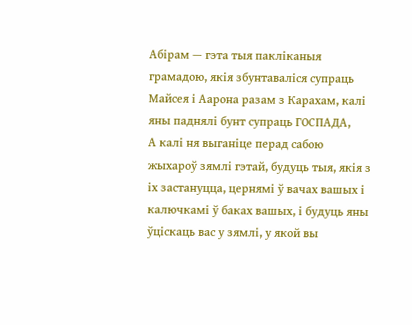Абірам — гэта тыя пакліканыя грамадою, якія збунтаваліся супраць Майсея і Аарона разам з Карахам, калі яны паднялі бунт супраць ГОСПАДА,
А калі ня выганіце перад сабою жыхароў зямлі гэтай, будуць тыя, якія з іх застануцца, цернямі ў вачах вашых і калючкамі ў баках вашых, і будуць яны ўціскаць вас у зямлі, у якой вы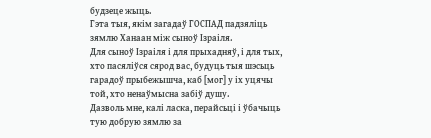будзеце жыць.
Гэта тыя, якім загадаў ГОСПАД падзяліць зямлю Ханаан між сыноў Ізраіля.
Для сыноў Ізраіля і для прыхадняў, і для тых, хто пасяліўся сярод вас, будуць тыя шэсьць гарадоў прыбежышча, каб [мог] у іх уцячы той, хто ненаўмысна забіў душу.
Дазволь мне, калі ласка, перайсьці і ўбачыць тую добрую зямлю за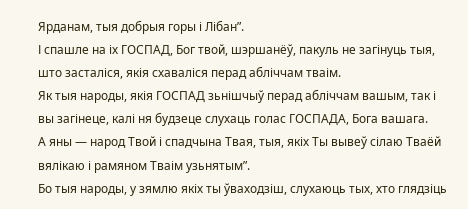Ярданам, тыя добрыя горы і Лібан”.
І спашле на іх ГОСПАД, Бог твой, шэршанёў, пакуль не загінуць тыя, што засталіся, якія схаваліся перад абліччам тваім.
Як тыя народы, якія ГОСПАД зьнішчыў перад абліччам вашым, так і вы загінеце, калі ня будзеце слухаць голас ГОСПАДА, Бога вашага.
А яны — народ Твой і спадчына Твая, тыя, якіх Ты вывеў сілаю Тваёй вялікаю і рамяном Тваім узьнятым”.
Бо тыя народы, у зямлю якіх ты ўваходзіш, слухаюць тых, хто глядзіць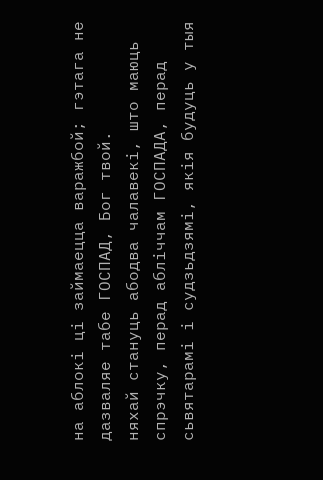на аблокі ці займаецца варажбой; гэтага не дазваляе табе ГОСПАД, Бог твой.
няхай стануць абодва чалавекі, што маюць спрэчку, перад абліччам ГОСПАДА, перад сьвятарамі і судзьдзямі, якія будуць у тыя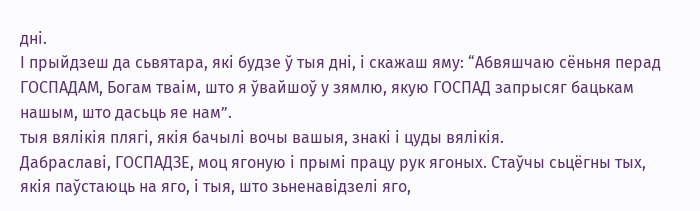дні.
І прыйдзеш да сьвятара, які будзе ў тыя дні, і скажаш яму: “Абвяшчаю сёньня перад ГОСПАДАМ, Богам тваім, што я ўвайшоў у зямлю, якую ГОСПАД запрысяг бацькам нашым, што дасьць яе нам”.
тыя вялікія плягі, якія бачылі вочы вашыя, знакі і цуды вялікія.
Дабраславі, ГОСПАДЗЕ, моц ягоную і прымі працу рук ягоных. Стаўчы сьцёгны тых, якія паўстаюць на яго, і тыя, што зьненавідзелі яго,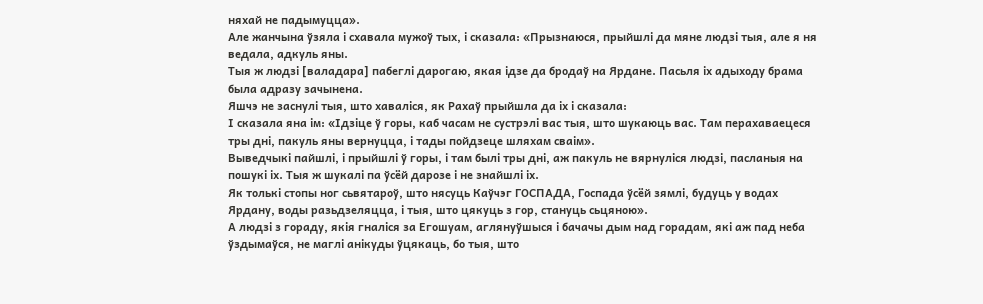няхай не падымуцца».
Але жанчына ўзяла і схавала мужоў тых, і сказала: «Прызнаюся, прыйшлі да мяне людзі тыя, але я ня ведала, адкуль яны.
Тыя ж людзі [валадара] пабеглі дарогаю, якая ідзе да бродаў на Ярдане. Пасьля іх адыходу брама была адразу зачынена.
Яшчэ не заснулі тыя, што хаваліся, як Рахаў прыйшла да іх і сказала:
І сказала яна ім: «Ідзіце ў горы, каб часам не сустрэлі вас тыя, што шукаюць вас. Там перахаваецеся тры дні, пакуль яны вернуцца, і тады пойдзеце шляхам сваім».
Выведчыкі пайшлі, і прыйшлі ў горы, і там былі тры дні, аж пакуль не вярнуліся людзі, пасланыя на пошукі іх. Тыя ж шукалі па ўсёй дарозе і не знайшлі іх.
Як толькі стопы ног сьвятароў, што нясуць Каўчэг ГОСПАДА, Госпада ўсёй зямлі, будуць у водах Ярдану, воды разьдзеляцца, і тыя, што цякуць з гор, стануць сьцяною».
А людзі з гораду, якія гналіся за Егошуам, аглянуўшыся і бачачы дым над горадам, які аж пад неба ўздымаўся, не маглі анікуды ўцякаць, бо тыя, што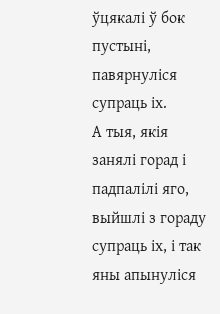ўцякалі ў бок пустыні, павярнуліся супраць іх.
А тыя, якія занялі горад і падпалілі яго, выйшлі з гораду супраць іх, і так яны апынуліся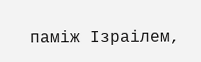паміж Ізраілем,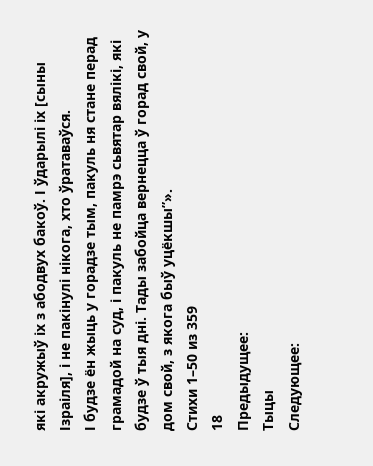які акружыў іх з абодвух бакоў. І ўдарылі іх [сыны Ізраіля], і не пакінулі нікога, хто ўратаваўся.
І будзе ён жыць у горадзе тым, пакуль ня стане перад грамадой на суд, і пакуль не памрэ сьвятар вялікі, які будзе ў тыя дні. Тады забойца вернецца ў горад свой, у дом свой, з якога быў уцёкшы”».
Стихи 1–50 из 359
18
Предыдущее:
Тыцы
Следующее: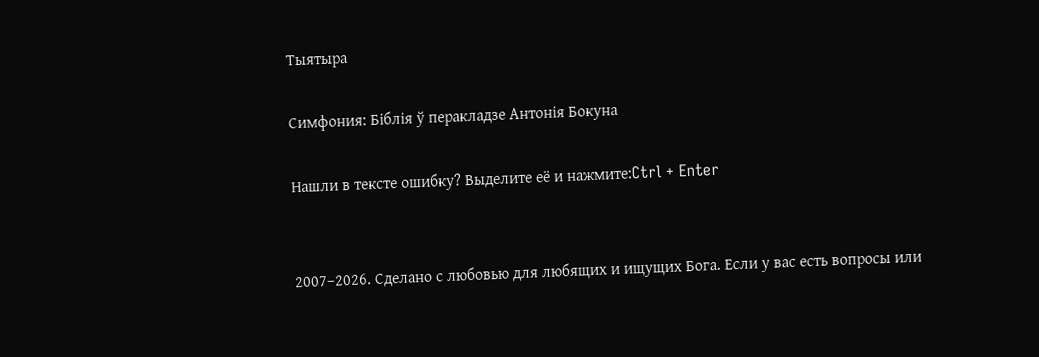Тыятыра

Симфония: Біблія ў перакладзе Антонія Бокуна

Нашли в тексте ошибку? Выделите её и нажмите:Ctrl + Enter


2007–2026. Сделано с любовью для любящих и ищущих Бога. Если у вас есть вопросы или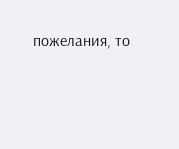пожелания, то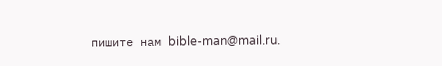пишите нам bible-man@mail.ru.